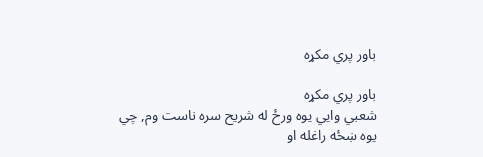باور پري مكړه

باور پري مكړه
شعبي وايي يوه ورځ له شريح سره ناست وم, چي يوه ښځه راغله او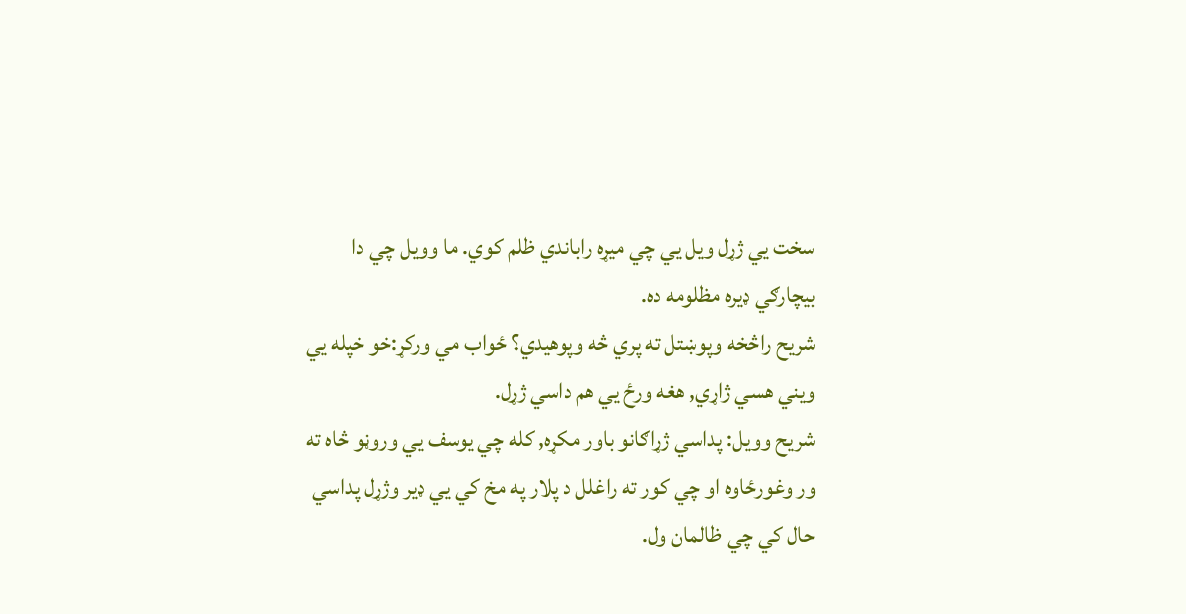سخت يي ژړل ويل يي چي ميړه راباندي ظلم كوي. ما وويل چي دا بيچارګي ډيره مظلومه ده.
شريح راڅخه وپوښتل ته پري څه وپوهيدي؟ ځواب مي وركړ:خو خپله يي ويني هسي ژاړي, هغه ورځ يي هم داسي ژړل.
شريح وويل: پداسي ژړاګانو باور مكړه, كله چي يوسف يي وروڼو څاه ته ور وغورځاوه او چي كور ته راغلل د پلار په مخ كي يي ډير وژړل پداسي حال كي چي ظالمان ول.